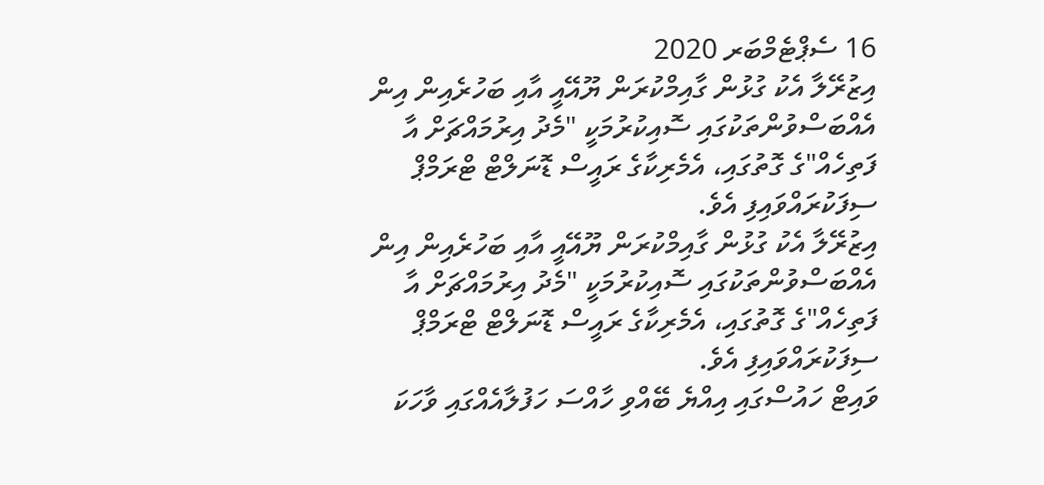16 ސެޕްޓެމްބަރ 2020
އިޒުރޭލާ އެކު ގުޅުން ގާއިމްކުރަން ޔޫއޭއީ އާއި ބަހުރެއިން އިން އެއްބަސްވުންތަކުގައި ސޮއިކުރުމަކީ "މެދު އިރުމައްޗަށް އާ ފަތިހެއް"ގެ ގޮތުގައި، އެމެރިކާގެ ރައީސް ޑޮނަލްޓް ޓްރަމްޕް ސިފަކުރައްވައިފި އެވެ.
އިޒުރޭލާ އެކު ގުޅުން ގާއިމްކުރަން ޔޫއޭއީ އާއި ބަހުރެއިން އިން އެއްބަސްވުންތަކުގައި ސޮއިކުރުމަކީ "މެދު އިރުމައްޗަށް އާ ފަތިހެއް"ގެ ގޮތުގައި، އެމެރިކާގެ ރައީސް ޑޮނަލްޓް ޓްރަމްޕް ސިފަކުރައްވައިފި އެވެ.
ވައިޓް ހައުސްގައި އިއްޔެ ބޭއްވި ހާއްސަ ހަފުލާއެއްގައި ވާހަކަ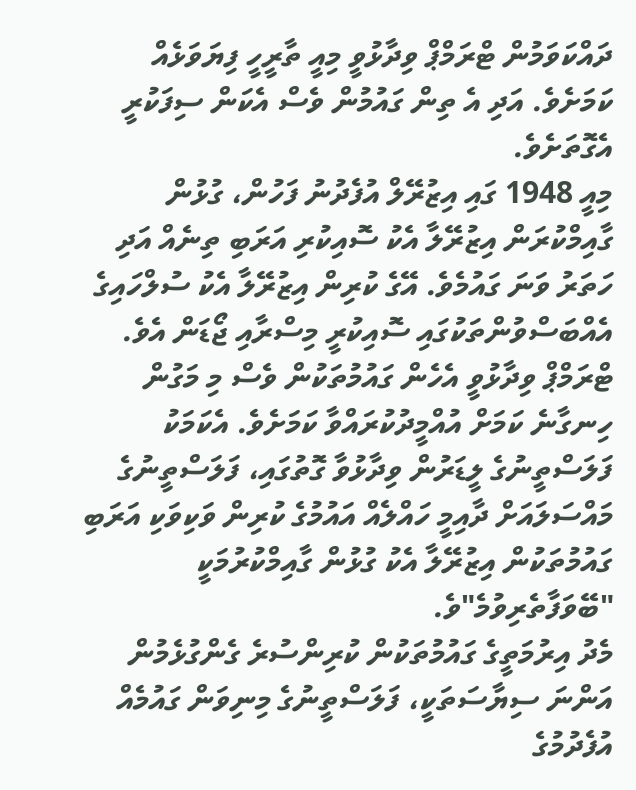ދައްކަވަމުން ޓްރަމްޕް ވިދާޅުވީ މިއީ ތާރީހީ ފިޔަވަޅެއް ކަމަށެވެ. އަދި އެ ތިން ގައުމުން ވެސް އެކަން ސިފަކުރީ އެގޮތަށެވެ.
މިއީ 1948 ގައި އިޒުރޭލް އުފެދުނު ފަހުން، ގުޅުން ގާއިމްކުރަން އިޒުރޭލާ އެކު ސޮއިކުރި އަރަބި ތިނެއް އަދި ހަތަރު ވަނަ ގައުމެވެ. އޭގެ ކުރިން އިޒުރޭލާ އެކު ސުލްހައިގެ އެއްބަސްވުންތަކުގައި ސޮއިކުރީ މިސްރާއި ޖޯޑަން އެވެ.
ޓްރަމްޕް ވިދާޅުވީ އެހެން ގައުމުތަކުން ވެސް މި މަގުން ހިނގާނެ ކަމަށް އުއްމީދުކުރައްވާ ކަމަށެވެ. އެކަމަކު ފަލަސްތީނުގެ ލީޑަރުން ވިދާޅުވާ ގޮތުގައި، ފަލަސްތީނުގެ މައްސަލައަށް ދާއިމީ ހައްލެއް އައުމުގެ ކުރިން ވަކިވަކި އަރަބި ގައުމުތަކުން އިޒުރޭލާ އެކު ގުޅުން ގާއިމްކުރުމަކީ "ބޭވަފާތެރިވުމެ"ވެ.
މެދު އިރުމަތީގެ ގައުމުތަކުން ކުރިންސުރެ ގެންގުޅެމުން އަންނަ ސިޔާސަތަކީ، ފަލަސްތީނުގެ މިނިވަން ގައުމެއް އުފެދުމުގެ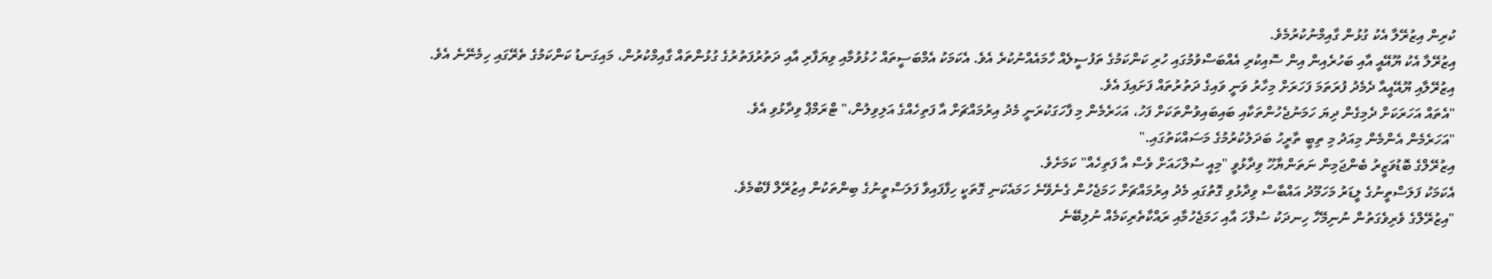ކުރިން އިޒުރޭލާ އެކު ގުޅުން ގާއިމްނުކުރުމެވެ.
އިޒުރޭލާ އެކު ޔޫއޭއީ އާއި ބަހުރެއިން އިން ސޮއިކުރި އެއްބަސްވުމުގައި ހުރި ކަންކަމުގެ ތަފުސީލެއް ހާމައެއްނުކުރެ އެވެ. އެކަމަކު އެމްބަސީތައް ހުޅުވުމާއި ވިޔަފާރި އާއި ދަތުރުފަތުރުގެ ގުޅުންތައް ގާއިމްކުރުން، މައިގަނޑު ކަންކަމުގެ ތެރޭގައި ހިމެނޭނެ އެވެ.
އިޒުރޭލާއި ޔޫއޭއީއާ ދެމެދު ފުރަތަމަ ފަހަރަށް މިހާރު ވަނީ ވައިގެ ދަތުރުތައް ފަށައިފަ އެވެ.
"އެތައް އަހަރަކަށް ދެމިގެން ދިޔަ ހަމަނުޖެހުންތަކާއި ބައިބައިވުންތަކަށް ފަހު، އަހަރެމެން މި ފާހަގަކުރަނީ މެދު އިރުމައްޗަށް އާ ފަތިހެއްގެ އަލިވިލުން،" ޓްރަމްޕް ވިދާޅުވި އެވެ.
"އަހަރެމެން އެންމެން މިއަދު މި ތިބީ ތާރީހު ބަދަލުކުރުމުގެ މަސައްކަތުގައި."
އިޒުރޭލްގެ ބޮޑުވަޒީރު ބެންޖަމިން ނަތަންޔާހޫ ވިދާޅުވީ "މިއީ ސުލްހައަށް ވެސް އާ ފަތިހެއް" ކަމަށެވެ.
އެކަމަކު ފަލަސްތީނުގެ ލީޑަރު މަހަމޫދު އައްބާސް ވިދާޅުވި ގޮތުގައި މެދު އިރުމައްޗަށް ހަމަޖެހުން ގެނެވޭނެ ހަމައެކަނި ގޮތަކީ ހިފާފައިވާ ފަލަސްތީނުގެ ބިންތަކުން އިޒުރޭލް ފޭބުމެވެ.
"އިޒުރޭލްގެ ވެރިވެގަތުން ނުނިމޭހާ ހިނދަކު ސުލްހަ އާއި ހަމަޖެހުމާއި ރައްކާތެރިކަމެއް ނުލިބޭނެ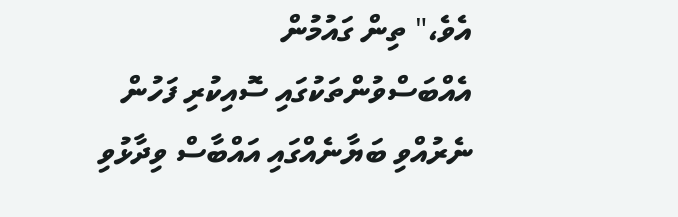އެވެ،" ތިން ގައުމުން އެއްބަސްވުންތަކުގައި ސޮއިކުރި ފަހުން ނެރުއްވި ބަޔާނެއްގައި އައްބާސް ވިދާޅުވި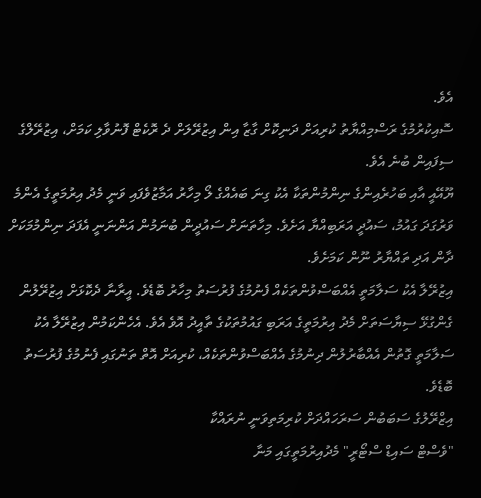އެވެ.
ސޮއިކުރުމުގެ ރަސްމިއްޔާތު ކުރިއަށް ދަނިކޮށް ގާޒާ އިން އިޒުރޭލަށް ދެ ރޮކެޓް ފޮނުވާލި ކަމަށް، އިޒުރޭލްގެ ސިފައިން ބުނެ އެވެ.
ޔޫއޭއީ އާއި ބަހުރެއިންގެ ނިންމުންތަކާ އެކު ގިނަ ބައެއްގެ ލޯ މިހާރު އަމާޒުވެފައި ވަނީ މެދު އިރުމަތީގެ އެންމެ ވަރުގަދަ ގައުމު، ސައުދީ އަރަބިއްޔާ އަށެވެ. މިހާތަނަށް ސައުދީން ބުނަމުން އަންނަނީ އެފަދަ ނިންމުމަކަށް ދާން އަދި ތައްޔާރު ނޫން ކަމަށެވެ.
އިޒުރޭލާ އެކު ސަލާމަތީ އެއްބަސްވުންތަކެއް ފެނުމުގެ ފުރުސަތު މިހާރު ބޮޑެވެ. އީރާނާ ދެކޮޅަށް އިޒުރޭލުން ގެންގުޅޭ ސިޔާސަތަށް މެދު އިރުމަތީގެ އަރަބި ގައުމުތަކުގެ ތާއީދު އޮވެ އެވެ. އެހެންކަމުން އިޒުރޭލާ އެކު ސަލާމަތީ ގޮތުން އެއްބާރުލުން ދިނުމުގެ އެއްބަސްވުންތަކެއް، ކުރިއަށް އޮތް ތަނުގައި ފެނުމުގެ ފުރުސަތު ބޮޑެވެ.
އިޒްރޭލުގެ ސަބަބުން ސަރަހައްދަށް ކުރިމަތިވަނީ ނުރައްކާ
"ވެސްޓް ސައިޑް ސްޓޯރީ" މެދުއިރުމަތީގައި މަނާ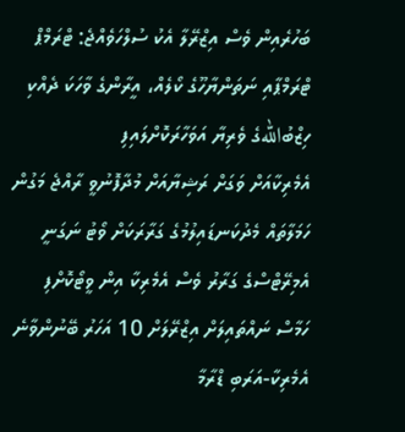ބަހުރެއިން ވެސް އިޒްރޭލާ އެކު ސުލްހަވެއްޖެ: ޓްރަމްޕް
ޓްރަމްޕާއި ނަތަންޔާހޫގެ ކޯލެއް، އީރާންގެ ވާހަކަ ދެއްކި
ހިޒްބުاللهގެ ވެރިޔާ އަވަހާރަކޮށްލައިފި
އެމެރިކާއަށް ވަގަށް ރަޝިޔާއަށް މުދާފޮނުވީ ރާއްޖެ މަގުން
ހަމަލާތައް މެދުކަނޑައިލުމުގެ ގަރާރަކަށް ވޯޓު ނަގަނީ
އެމިރޭޓްސްގެ ގަރާރު ވެސް އެމެރިކާ އިން ވީޓޯކޮށްފި
ހަމާސް ނައްތައިލަށް އިޒްރޭލަށް 10 އަހަރު ބޭނުންވާނެ
އެމެރިކާ-އަރަބި ޑްރާމާ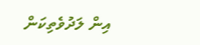އިން ލަދުވެތިކަން